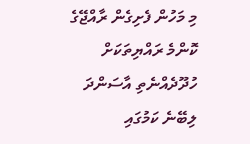މި މަހުން ފެށިގެން ރާއްޖޭގެ ކޮންމެ ރައްޔިތަކަށް ހުދޫދެއްނެތި އާސަންދަ ލިބޭނެ ކަމުގައި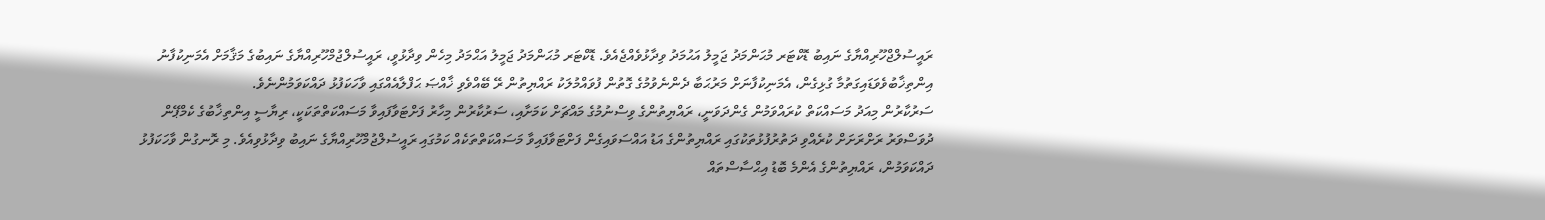ރައީސުލްޖްހޫރިއްޔާގެ ނައިބު ޑޮކްޓަރ މުޙަންމަދު ޖަމީލު އަޙުމަދު ވިދާޅުވެއްޖެއެވެ. ޑޮކްޓަރ މުޙަންމަދު ޖަމީލު އަޙްމަދު މިހެން ވިދާޅުވީ، ރައީސުލްޖުމްހޫރިއްޔާގެ ނައިބުގެ މަޤާމަށް އެމަނިކުފާނު އިންތިޚާބުވެވަޑައިގަތުމާ ގުޅިގެން، އެމަނިކުފާނަށް މަރުޙަބާ ދެންނެވުމުގެ ގޮތުން ފުވައްމުލަކު ރައްޔިތުން ރޭ ބޭއްވެވި ޚާއްޞަ ޙަފްލާއެއްގައި ވާހަކަފުޅު ދައްކަވަމުންނެވެ.
ސަރުކާރުން މިއަދު މަސައްކަތް ކުރައްވަމުން ގެންދަވަނީ، ރައްޔިތުންގެ ވިސްނުމުގެ މައްޗަށް ކަމަށާއި، ސަރުކާރުން މިހާރު ފަށްޓަވާފައިވާ މަސައްކަތްތަކަކީ، ރިޔާސީ އިންތިޚާބުގެ ކެމްޕޭން ދުވަސްވަރު ރަށްރަށަށް ކުރެއްވި ދަތުރުފުޅުތަކުގައި ރައްޔިތުންގެ އަޑު އައްސަވައިގެން ފަށްޓަވާފައިވާ މަސައްކަތްތަކެއް ކަމުގައި ރައީސުލްޖުމްހޫރިއްޔާގެ ނައިބު ވިދާޅުވިއެވެ. މި ރޮނގުން ވާހަކަފުޅު ދައްކަވަމުން، ރައްޔިތުންގެ އެންމެ ބޮޑު އިޙްސާސްތައް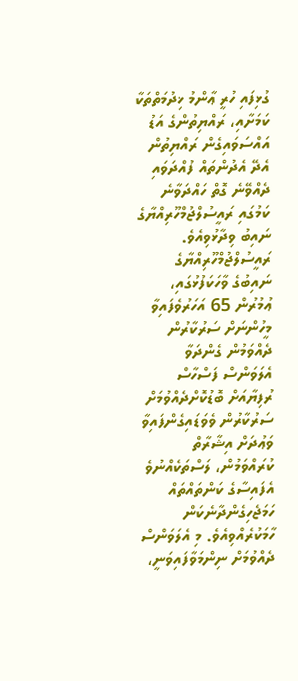ގުޅިފައި ހުރީ ޢާންމު ޚިދުމަތްތަކާ ކަމަށާއި، ރައްޔިތުންގެ އަޑު އައްސަވައިގެން ރައްޔިތުން އެދޭ އެދުންތައް ފުއްދަވައި ދެއްވޭނެ ގޮތް ހައްދަވާނެ ކަމުގައި ރައީސުލްޖުމްހޫރިއްޔާގެ ނައިބު ވިދާޅުވިއެވެ.
ރައީސުލްޖުމްހޫރިއްޔާގެ ނައިބުގެ ވާހަކަފުޅުގައި، ޢުމުރުން 65 އަހަރުވެފައިވާ މީހުންނަށް ސަރުކާރުން ދެއްވަމުން ގެންދަވާ އެލަވަންސް ފަސްހާސް ރުފިޔާއަށް ބޮޑުކޮށްދެއްވުމަށް ސަރުކާރުން ވެވަޑައިގެންފައިވާ ވަޢުދަށް އިޝާރާތް ކުރައްވަމުން، ލަސްތަކެއްނުވެ އެފައިސާގެ ކަންތައްތައް ހަމަޖެހިގެންދާނެކަން ހާމަކުރެއްވިއެވެ. މި އެލަވަންސް ދެއްވުމަށް ނިންމަވާފައިވަނީ،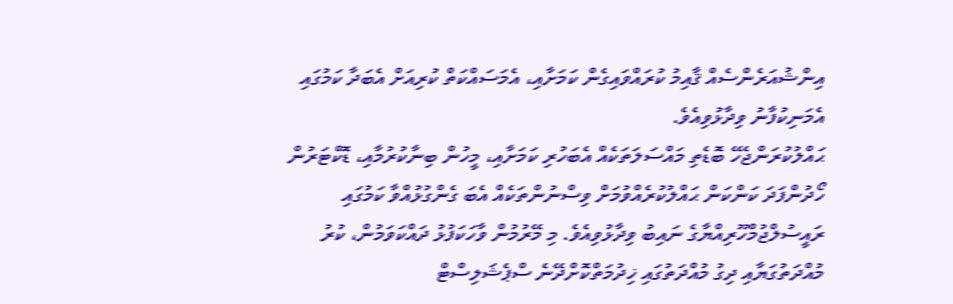އިންޝުއަރެންސެއް ޤާއިމު ކުރައްވައިގެން ކަމަށާއި، އެމަސައްކަތް ކުރިއަށް އެބަދާ ކަމުގައި އެމަނިކުފާނު ވިދާޅުވިއެވެ.
ޙައްލުކުރަންޖެހޭ ބޮޑެތި މައްސަލަތަކެއް އެބަހުރި ކަމަށާއި، މީހުން ބިނާކުރުމާއި، ޑޮކްޓަރުން ހޯދުންފަދަ ކަންކަން ޙައްލުކުރެއްވުމަށް ވިސްނުންތަކެއް އެބަ ގެންގުޅުއްވާ ކަމުގައި ރައީސުލްޖުމްހޫރިއްޔާގެ ނައިބު ވިދާޅުވިއެވެ. މި މޭރުމުން ވާހަކަފުޅު ދައްކަވަމުން، ކުރު މުއްދަތުގަޔާއި ދިގު މުއްދަތުގައި ޚިދުމަތްކޮށްދޭނެ ސްޕެޝަލިސްޓް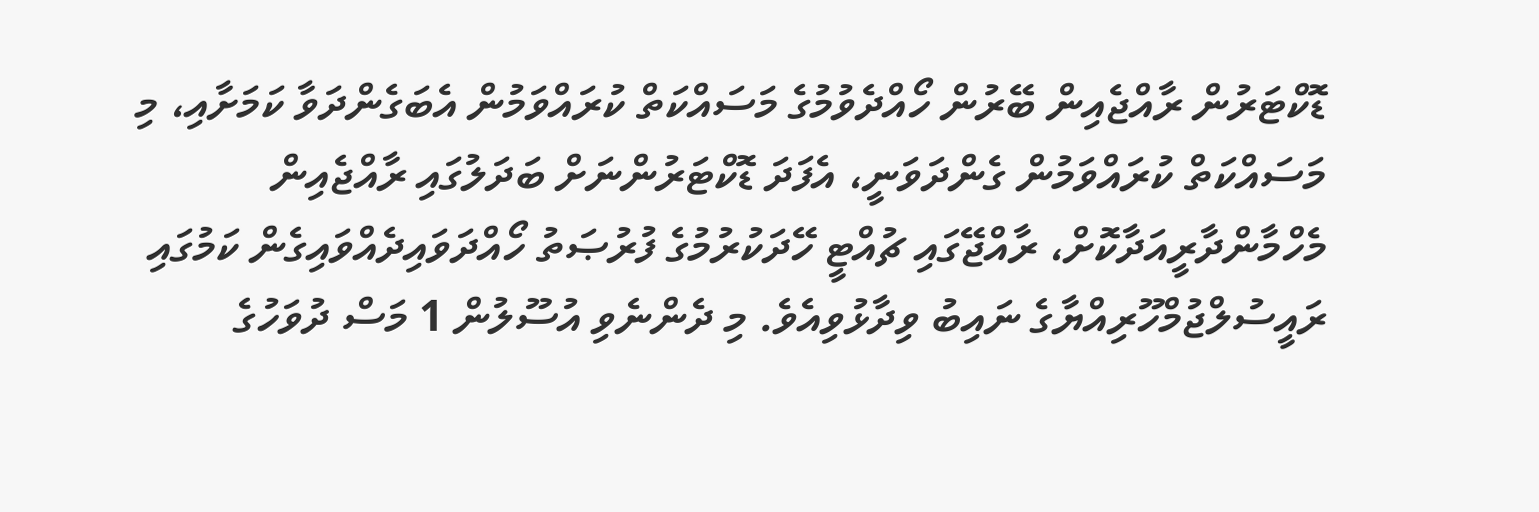ޑޮކްޓަރުން ރާއްޖެއިން ބޭރުން ހޯއްދެވުމުގެ މަސައްކަތް ކުރައްވަމުން އެބަގެންދަވާ ކަމަށާއި، މި މަސައްކަތް ކުރައްވަމުން ގެންދަވަނީ، އެފަދަ ޑޮކްޓަރުންނަށް ބަދަލުގައި ރާއްޖެއިން މެހްމާންދާރީއަދާކޮށް، ރާއްޖޭގައި ޗުއްޓީ ހޭދަކުރުމުގެ ފުރުޞަތު ހޯއްދަވައިދެއްވައިގެން ކަމުގައި ރައީސުލްޖުމްހޫރިއްޔާގެ ނައިބު ވިދާޅުވިއެވެ. މި ދެންނެވި އުސޫލުން 1 މަސް ދުވަހުގެ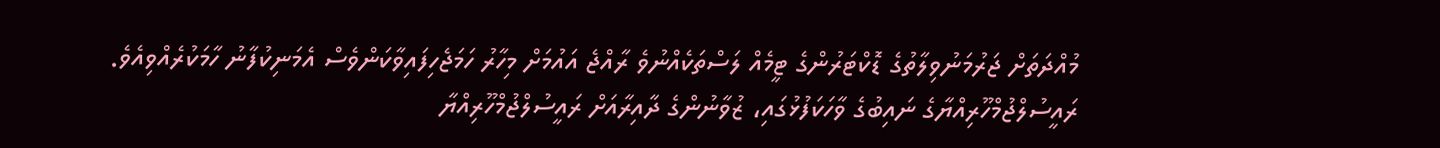މުއްދަތަށް ޖަރުމަނުވިލާތުގެ ޑޮކްޓަރުންގެ ޓީމެއް ލަސްތަކެއްނުވެ ރާއްޖެ އައުމަށް މިހާރު ހަމަޖެހިފައިވާކަންވެސް އެމަނިކުފާނު ހާމަކުރެއްވިއެވެ.
ރައީސުލްޖުމްހޫރިއްޔާގެ ނައިބުގެ ވާހަކަފުޅުގައި، ޒުވާނުންގެ ދާއިރާއަށް ރައީސުލްޖުމްހޫރިއްޔާ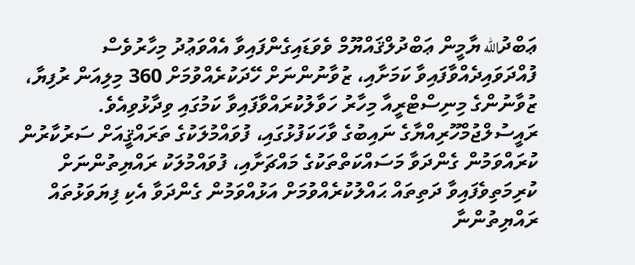ޢަބްދުالله ޔާމީން ޢަބްދުލްޤައްޔޫމް ވެވަޑައިގެންފައިވާ އެއްވަޢުދު މިހާރުވެސް ފުއްދަވައިދެއްވާފައިވާ ކަމަށާއި، ޒުވާނުންނަށް ހޭދަކުރެއްވުމަށް 360 މިލިއަން ރުފިޔާ، ޒުވާނުންގެ މިނިސްޓްރީއާ މިހާރު ހަވާލުކުރައްވާފައިވާ ކަމުގައި ވިދާޅުވިއެވެ.
ރައީސުލްޖުމްހޫރިއްޔާގެ ނައިބުގެ ވާހަކަފުޅުގައި، ފުވައްމުލަކުގެ ތަރައްޤީއަށް ސަރުކާރުން ކުރައްވަމުން ގެންދަވާ މަސައްކަތްތަކުގެ މައްޗަށާއި، ފުވައްމުލަކު ރައްޔިތުންނަށް ކުރިމަތިވެފައިވާ ދަތިތައް ޙައްލުކުރެއްވުމަށް އަޅުއްވަމުން ގެންދަވާ އެކި ފިޔަވަޅުތައް ރައްޔިތުންނާ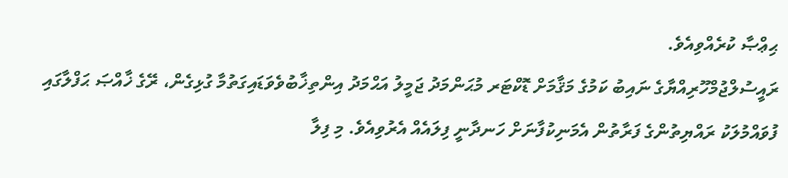ޙިޢްޞާ ކުރެއްވިއެވެ.
ރައީސުލްޖުމްހޫރިއްޔާގެ ނައިބު ކަމުގެ މަޤާމަށް ޑޮކްޓަރ މުޙަންމަދު ޖަމީލު އަޙްމަދު އިންތިޚާބުވެވަޑައިގަތުމާ ގުޅިގެން، ރޭގެ ޚާއްޞަ ޙަފްލާގައި ފުވައްމުލަކު ރައްޔިތުންގެ ފަރާތުން އެމަނިކުފާނަށް ހަނދާނީ ފިލައެއް އެރުވިއެވެ. މި ފިލާ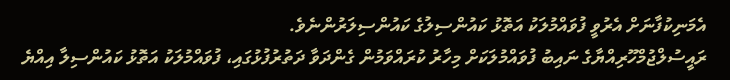އެމަނިކުފާނަށް އެރުވީ ފުވައްމުލަކު އަތޮޅު ކައުންސިލުގެ ކައުންސިލަރުންނެވެ.
ރައީސުލްޖުމްހޫރިއްޔާގެ ނައިބު ފުވައްމުލަކަށް މިހާރު ކުރައްވަމުން ގެންދަވާ ދަތުރުފުޅުގައި، ފުވައްމުލަކު އަތޮޅު ކައުންސިލާ އިއްޔެ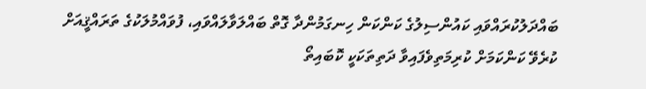ބައްދަލުކުރައްވައި ކައުންސިލުގެ ކަންކަން ހިނގަމުންދާ ގޮތް ބައްލަވާލައްވައި، ފުވައްމުލަކުގެ ތަރައްޤީއަށް ކުރެވޭ ކަންކަމަށް ކުރިމަތިވެފައިވާ ދަތިތަކަކީ ކޮބައިތޯ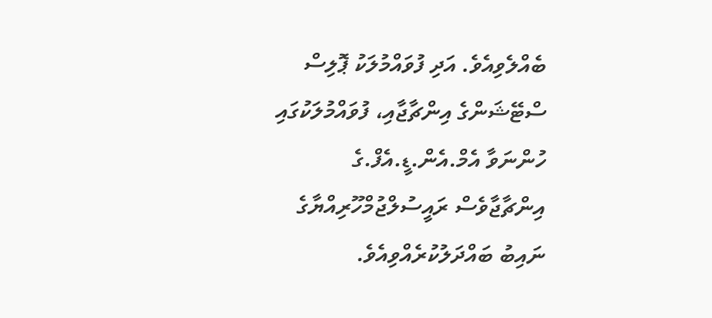ބެއްލެވިއެވެ. އަދި ފުވައްމުލަކު ޕޮލިސް ސްޓޭޝަންގެ އިންޗާޖާއި، ފުވައްމުލަކުގައި ހުންނަވާ އެމް.އެން.ޑީ.އެފް.ގެ އިންޗާޖާވެސް ރައީސުލްޖުމްހޫރިއްޔާގެ ނައިބު ބައްދަލުކުރެއްވިއެވެ.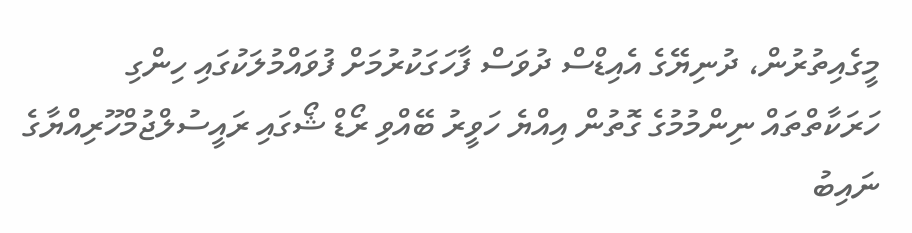މީގެއިތުރުން، ދުނިޔޭގެ އެއިޑްސް ދުވަސް ފާހަގަކުރުމަށް ފުވައްމުލަކުގައި ހިންގި ހަރަކާތްތައް ނިންމުމުގެ ގޮތުން އިއްޔެ ހަވީރު ބޭއްވި ރޯޑް ޝޯގައި ރައީސުލްޖުމްހޫރިއްޔާގެ ނައިބު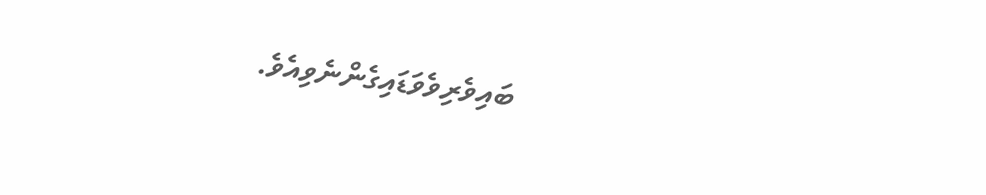ބައިވެރިވެވަޑައިގެންނެވިއެވެ.